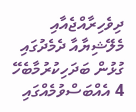ދިވެހިރާއްޖެއާއި މެލޭޝިޔާއާ ދެމެދުގައި ގުޅުން ބަދަހިކުރުމާބެހޭ 4 އެއްބަސްވުމެއްގައި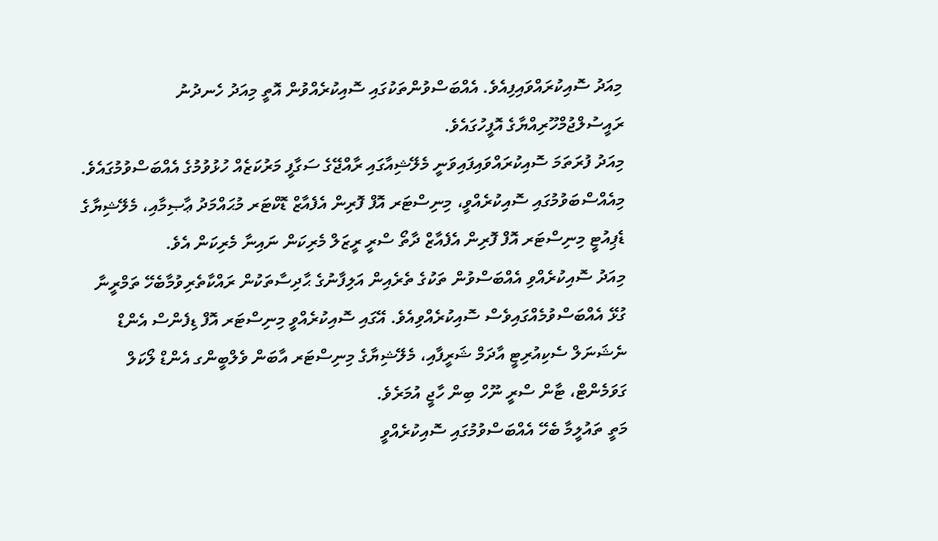މިއަދު ސޮއިކުރައްވައިފިއެވެ. އެއްބަސްވުންތަކުގައި ސޮއިކުރެއްވުން އޮތީ މިއަދު ހެނދުނު ރައީސުލްޖުމްހޫރިއްޔާގެ އޮފީހުގައެވެ.
މިއަދު ފުރަތަމަ ސޮއިކުރައްވައިފައިވަނީ މެލޭޝިއާގައި ރާއްޖޭގެ ސަގާފީ މަރުކަޒެއް ހުޅުވުމުގެ އެއްބަސްވުމުގައެވެ. މިއެއްސްބަވުމުގައި ސޮއިކުރެއްވީ، މިނިސްޓަރ އޮފް ފޮރިން އެފެއާޒް ޑޮކްޓަރ މުޙައްމަދު ޢާޞިމާއި، މެލޭޝިޔާގެ ޑެޕިއުޓީ މިނިސްޓަރ އޮފް ފޮރިން އެފެއާޒް ދާތޯ ސްރީ ރީޒަލް މެރިކަން ނައިނާ މެރިކަން އެވެ.
މިއަދު ސޮއިކުރެއްވި އެއްބަސްވުން ތަކުގެ ތެރެއިން އަލިފާނުގެ ޙާދިސާތަކުން ރައްކާތެރިވުމާބެހޭ ތަމްރީނާ ގުޅޭ އެއްބަސްވުމެއްގައިވެސް ސޮއިކުރެއްވިއެވެ. އޭގައި ސޮއިކުރެއްވީ މިނިސްޓަރ އޮފް ޑިފެންސް އެންޑް ނެޝަނަލް ސެކިއުރިޓީ އާދަމް ޝަރީފާއި، މެލޭޝިޔާގެ މިނިސްޓަރ އާބަން ވެލްބީންގ އެންޑް ލޯކަލް ގަވަމެންޓް، ޓާން ސްރީ ނޫހް ބިން ހާޖީ އުމަރެވެ.
މަތީ ތައުލީމާ ބެހޭ އެއްބަސްވުމުގައި ސޮއިކުރެއްވީ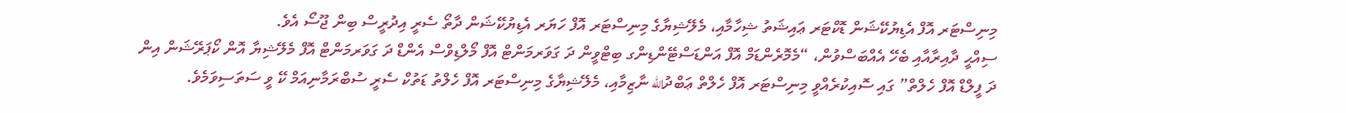މިނިސްޓަރ އޮފް އެޑިޔުކޭޝަން ޑޮކްޓަރ ޢައިޝަތު ޝިހާމާއި، މެލޭޝިޔާގެ މިނިސްޓަރ އޮފް ހަޔަރ އެޑިޔުކޭޝަން ދާތޯ ސެރީ އިދުރީސް ބިން ޖޫސޯ އެވެ.
ސިއްޙީ ދާއިރާއާއި ބެހޭ އެއްބަސްވުން، “މެމޮރެންޑަމް އޮފް އަންޑަސްޓޭންޑިންގ ބިޓްވީން ދަ ގަވަރމަންޓް އޮފް މޯލްޑިވްސް އެންޑް ދަ ގަވަރމަންޓް އޮފް މެލޭޝިޔާ އޮން ކޯޕަރޭޝަން އިން ދަ ފީލްޑް އޮފް ހެލްތް” ގައި ސޮއިކުރެއްވީ މިނިސްޓަރ އޮފް ހެލްތް ޢަބްދުالله ނާޒިމާއި، މެލޭޝިޔާގެ މިނިސްޓަރ އޮފް ހެލްތު ޑަތުކް ސެރީ ސުބްރަމާނިއަމް ކޭ ވީ ސަތަސިވަމެވެ.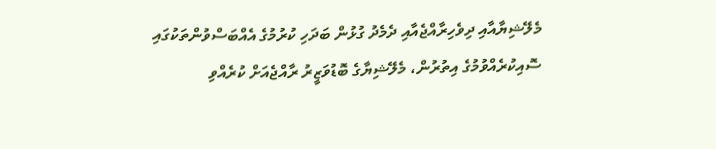މެލޭޝިޔާއާއި ދިވެހިރާއްޖެއާއި ދެމެދު ގުޅުން ބަދަހި ކުރުމުގެ އެއްބަސްވުންތަކުގައި ސޮއިކުރެއްވުމުގެ އިތުރުން، މެލޭޝިޔާގެ ބޮޑުވަޒީރު ރާއްޖެއަށް ކުރެއްވި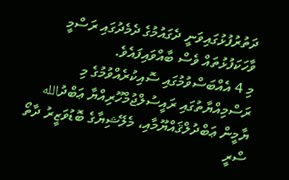ދަތުރުފުޅުގައިވަނީ ދެގައުމުގެ ދެމެދުގައި ރަސްމީ ވާހަކަފުޅުތައް ވެސް ބާއްވައިފައެވެ.
މި 4 އެއްބަސްވުމުގައި ސޮއިކުރެއްވުމުގެ މި ރަސްމިއްޔާތުގައި ރައީސުލްޖުމްހޫރިއްޔާ ޢަބްދުالله ޔާމީން ޢަބްދުލްޤައްޔޫމާއި، މެލޭޝިޔާގެ ބޮޑުވަޒީރު ދާތޯ ސްރީ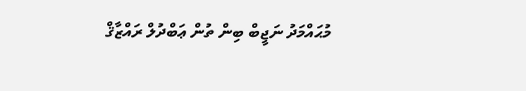މުޙައްމަދު ނަޖީބް ބިން ތުން ޢަބްދުލް ރައްޒާޤް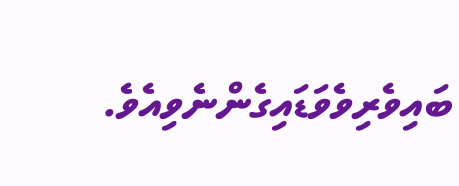ބައިވެރިވެވަޑައިގެންނެވިއެވެ.